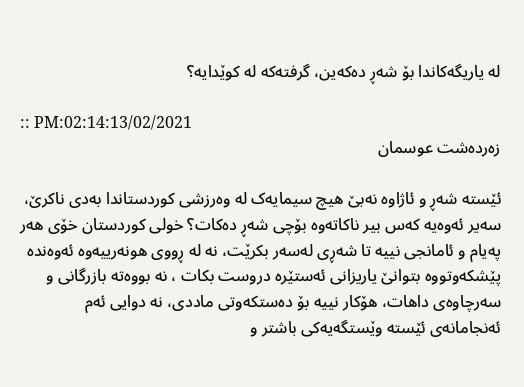لە یاریگه‌کاندا بۆ شەڕ دەکەین، گرفتەکە لە کوێدایە؟

:: PM:02:14:13/02/2021
زه‌رده‌شت عوسمان

ئێسته‌ شەڕ و ئاژاوە نەبێ ھیچ سیمایەک لە وەرزشی کوردستاندا بەدی ناکرێ، سەیر ئەوەیە کەس بیر ناکاتەوە بۆچی شەڕ دەکات؟ خولی کوردستان خۆی ھەر پەیام و ئامانجی نییە تا شەڕی لەسەر بکرێت، نە لە ڕووی ھونەرییەوە ئەوەندە پێشکەوتووە بتوانێ یاریزانی ئەستێرە دروست بکات ، نە بووەتە بازرگانی و سەرچاوەی داھات، ھۆکار نییە بۆ دەستکەوتی ماددی، نە دوایی ئەم ئەنجامانەی ئێسته‌ وێستگەیەکی باشتر و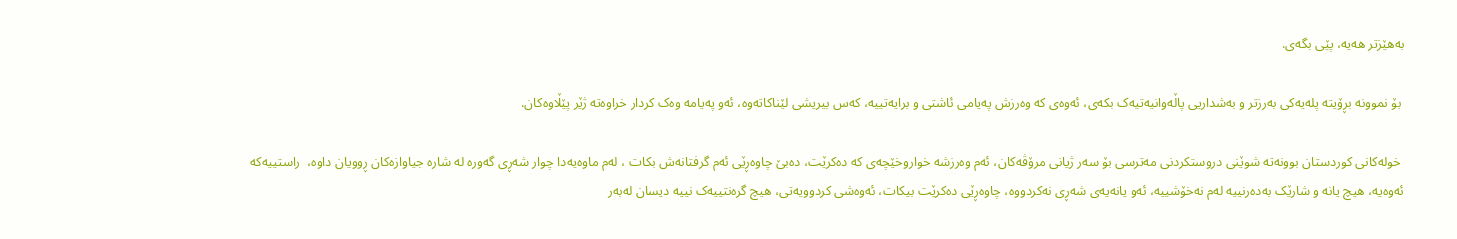بەھێزتر ھەیە، پێی بگەی.

 بۆ نموونە بڕۆیتە پلەیەکی بەرزتر و بەشداریی پاڵەوانیەتیەک بکەی، ئەوەی کە وەرزش پەیامی ئاشتی و برایەتییە، کەس بیریشی لێناکاتەوە، ئەو په‌یامە وەک کردار خراوەتە ژێر پێڵاوەکان.

 خولەکانی کوردستان بوونەتە شوێنی دروستکردنی مەترسی بۆ سەر ژیانی مرۆڤەکان، ئەم وەرزشە خواروخێچەی کە دەکرێت، دەبێ چاوەڕێی ئەم گرفتانەش بکات ، لەم ماوەیه‌دا چوار شەڕی گەورە لە شاره‌ جیاوازەکان ڕوویان داوە،  راستییەکە ئەوەیە، ھیچ یانە و شارێک بەدەرنییە لەم نەخۆشییە، ئەو یانەیه‌ی شەڕی نەکردووە، چاوەڕێی دەکرێت بیکات، ئەوەشی کردوویەتی، ھیچ گره‌نتییەک نییه‌ دیسان لەبەر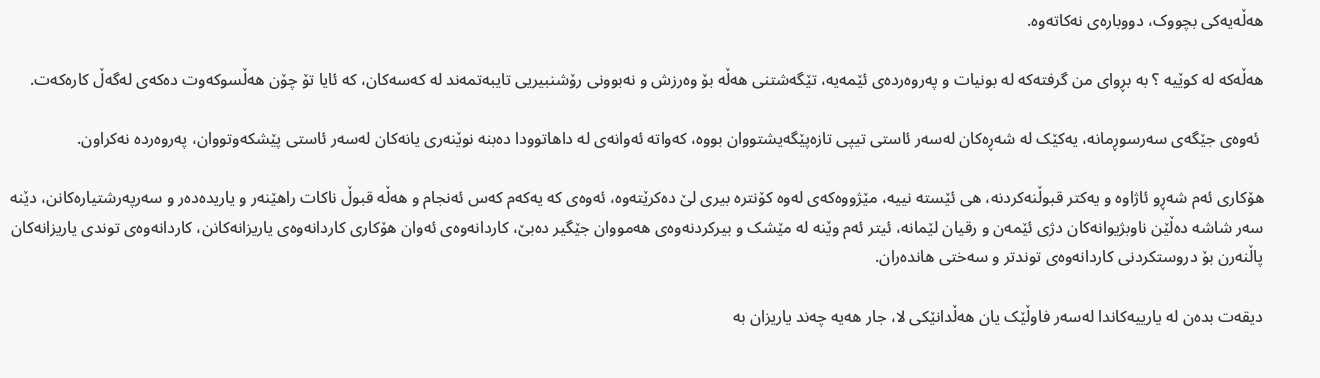ھەڵەیەکی بچووک، دووبارەی نەکاتەوە.

ھەڵەکە لە کوێیە ؟ بە بڕوای من گرفتەکە لە بونیات و پەروەردەی ئێمەیە، تێگەشتنی ھەڵە بۆ وەرزش و نەبوونی رۆشنبیریی تایبەتمەند لە کەسەکان، کە ئایا تۆ چۆن ھەڵسوکەوت دەکەی لەگەڵ کارەکەت.

 ئەوەی جێگەی سەرسوڕمانە، یەکێک لە شەڕەکان لەسەر ئاستی تیپی تازەپێگەیشتووان بووە، کەواتە ئەوانەی لە داھاتوودا دەبنە نوێنەری یانەکان لەسەر ئاستی پێشکەوتووان، پەروەردە نەکراون.

ھۆکاری ئەم شەڕو ئاژاوە و یەکتر قبوڵنەکردنە، ھی ئێسته‌ نییە، مێژووەکەی لەوه‌ کۆنترە بیری لێ دەکرێتەوە، ئەوەی کە یەکەم کەس ئەنجام و ھەڵە قبوڵ ناکات راھێنەر و یاریدەدەر و سەرپەرشتیارەکانن، دێنە سەر شاشە دەڵێن ناوبژیوانەکان دژی ئێمەن و رقیان لێمانە، ئیتر ئەم وێنە لە مێشک و بیرکردنەوەی ھەمووان جێگیر دەبێ، کاردانەوەی ئەوان ھۆکاری کاردانەوەی یاریزانەکانن، کاردانەوەی توندی یاریزانەکان پاڵنەرن بۆ دروستکردنی کاردانەوەی توندتر و سەختی ھاندەران.

دیقەت بدەن لە یارییەکاندا لەسەر فاوڵێک یان ھەڵدانێکی لا، جار ھەیە چەند یاریزان بە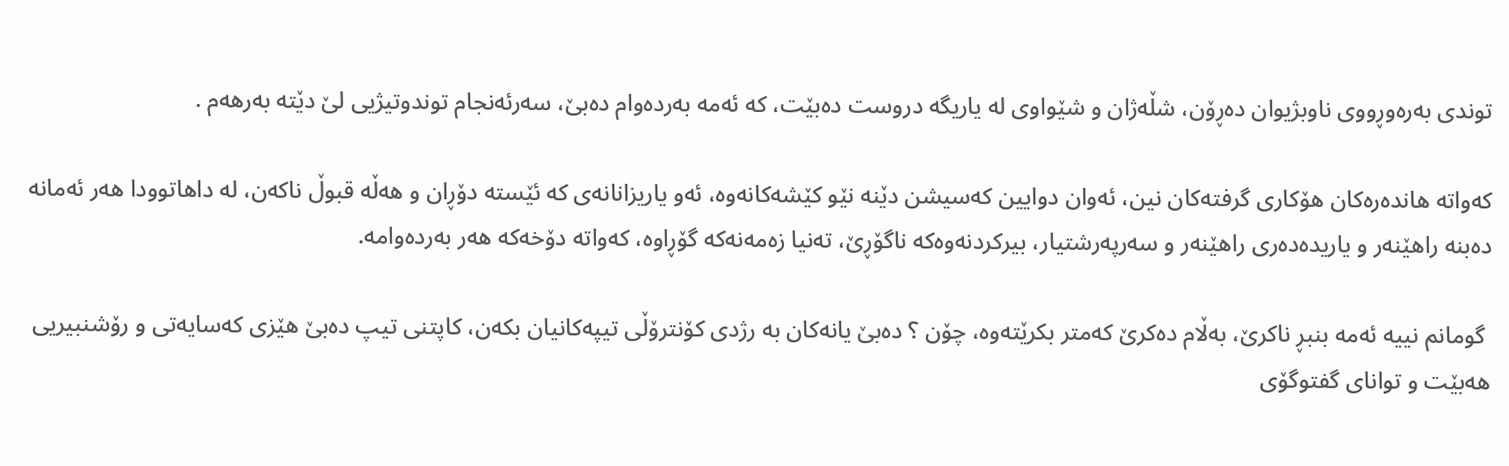توندی بەرەوڕووی ناوبژیوان دەڕۆن، شڵەژان و شێواوی لە یاریگه‌ دروست دەبێت، کە ئەمە بەردەوام دەبێ، سەرئەنجام توندوتیژیی لێ دێتە بەرھەم .

کەواتە ھاندەرەکان ھۆکاری گرفتەکان نین، ئەوان دوایین کەسیشن دێنه‌ نێو کێشەکانه‌وه‌، ئەو یاریزانانەی کە ئێسته‌ دۆڕان و ھەڵە قبوڵ ناکەن، لە داھاتوودا ھەر ئەمانە دەبنە راھێنەر و یاریدەدەری راھێنەر و سەرپەرشتیار، بیرکردنەوەکە ناگۆڕێ، تەنیا زەمەنەکە گۆڕاوە، کەواتە دۆخەکە ھەر بەردەوامە.

 گومانم نییە ئەمە بنبڕ ناکرێ، بەڵام دەکرێ کەمتر بکرێتەوە، چۆن ؟ دەبێ یانەکان بە رژدی کۆنترۆڵی تیپەکانیان بکەن، کاپتنی تیپ دەبێ ھێزی کەسایەتی و رۆشنبیریی ھەبێت و توانای گفتوگۆی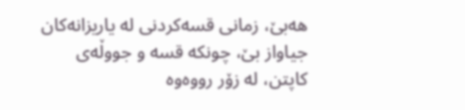ھەبێ، زمانی قسەکردنی لە یاریزانەکان جیاواز بێ، چونکە قسە و جووڵەی کاپتن، لە زۆر رووه‌وه‌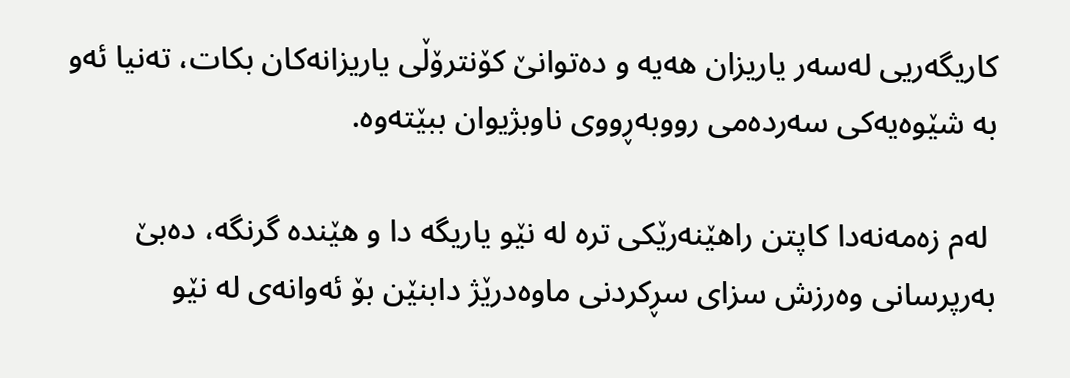کاریگەریی لەسەر یاریزان ھەیە و دەتوانێ کۆنترۆڵی یاریزانەکان بکات، تەنیا ئەو بە شێوەیەکی سەردەمی رووبەڕووی ناوبژیوان ببێتەوە.

 لەم زەمەنه‌دا کاپتن راھێنەرێکی ترە لە نێو یاریگه‌ دا و ھێندە گرنگە، دەبێ بەرپرسانی وەرزش سزای سڕكردنی ماوەدرێژ دابنێن بۆ ئەوانەی لە نێو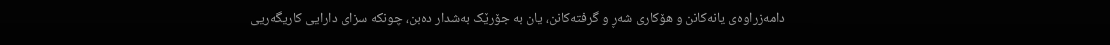دامەزراوەی یانەکانن و ھۆکاری شەڕ و گرفتەکانن، یان بە جۆرێک بەشدار دەبن، چونکە سزای دارایی کاریگەریی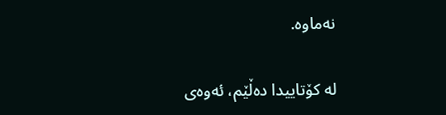نەماوە.

لە کۆتاییدا دەڵێم، ئەوەی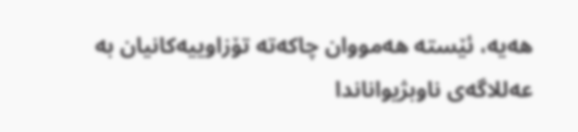ھەیە، ئێسته‌ ھەمووان چاکەته‌ تۆزاوییەکانیان بە عەللاگەی ناوبژیواناندا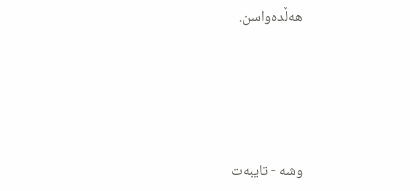ھەڵدەواسن.






وشە - تایبه‌ت